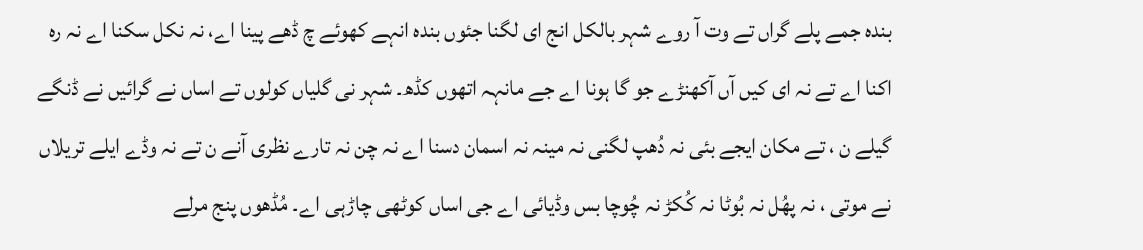بندہ جمے پلے گراں تے وت آ روے شہر بالکل انج ای لگنا جئوں بندہ انہے کھوئے چ ڈھے پینا اے، نہ نکل سکنا اے نہ رہ اکنا اے تے نہ ای کیں آں آکھنڑے جو گا ہونا اے جے مانہہ اتھوں کڈھ۔ شہر نی گلیاں کولوں تے اساں نے گرائیں نے ڈنگے گیلے ن ، تے مکان ایجے بئی نہ دُھپ لگنی نہ مینہ نہ اسمان دسنا اے نہ چن نہ تارے نظری آنے ن تے نہ وڈے ایلے تریلاں نے موتی ، نہ پھُل نہ بُوٹا نہ کُکڑ نہ چُوچا بس وڈیائی اے جی اساں کوٹھی چاڑہی اے۔ مُڈھوں پنج مرلے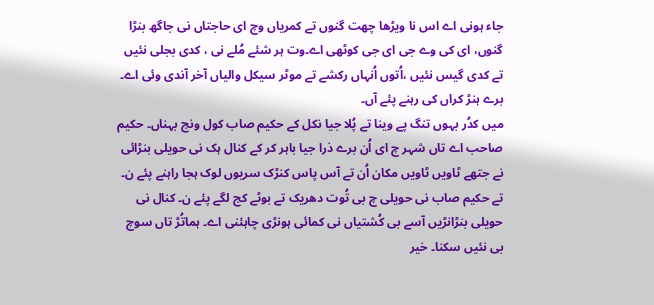جاء ہونی اے اس نا ویڑھا چھت گنوں تے کمریاں وچ ای حاجتاں نی جاگھ بنڑا گنوں، ای کی وے جی ای جی کوٹھی اے۔وت ہر شئے مُلے نی ، کدی بجلی نئیں تے کدی گیس نئیں ،اُتوں اُنہاں رکشے تے موٹر سیکل والیاں آخر آندی وئی اے۔ برے ہنڑ کراں کی رہنے پئے آں۔
میں کدُر بہوں تنگ پے وینا تے پُلا جیا نکل کے حکیم صاب کول ونج بہناں۔ حکیم صاحب اے تاں شہر چ ای اُن برے ذرا جیا باہر کر کے کنال ہک نی حویلی بنڑائی نے جتھے ٹاویں ٹاویں مکان اُن تے آس پاس کنڑک سریوں لوک ہجا راہنے پئے ن۔ تے حکیم صاب نی حویلی چ بی تُوت دھریک تے بوٹے کج لگے پئے ن۔ کنال نی حویلی بنڑانڑیں آسے بی کُشتیاں نی کمائی ہونڑی چاہئنی اے۔ ہماتُڑ تاں سوچ بی نئیں سکنا۔ خیر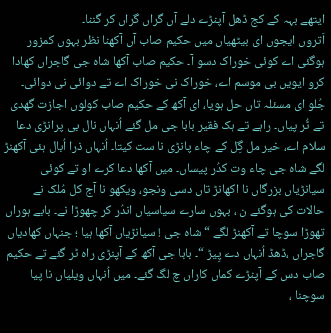ایتھے بہہ کے کج ڈھل آپنڑے دلے آں گراں گراں کر گننا۔
اَتروں ایجوں ای بیٹھیاں میں حکیم صاب آں آکھنا نظر بہوں کمزور ہوگئی اے کوئی خوراک دسو آ۔ حکیم صاب آکھا شاہ جی گاجراں کھادا کرو ایویں بی موسم اے، خوراک نی خوراک اے تے دوائی نی دوائی۔ جُلو ای مسئلہ تاں حل ہویا، ای آکھ کے حکیم صاب کولوں اجازت گھدی تے ٹُر پیاں۔ راہے تے ہک فقیر بابا جی مل گئے اُنہاں نال بی پرانڑی دعا سلام اے، خیر مل گِل کے چاء پانڑی نا ست کیتا۔ اُنہاں ذرا اُبال ہئی آکھنڑ لگے شاہ جی چاء وت کدُر پیساں۔ میں آکھا دعا کرے او تے کوئی سیانڑیاں بزرگاں نا اکھانڑ تاں دسی ونجو، ویکھو نا آج کل مُلک نے حالات کی ہوگئے ن ، بہوں سارے سیاسیاں اندُر کر چھوڑا نے۔ بابے ہوراں تھوڑا سوچا تے آکھنڑ لگے “ شاہ جی ! سیانڑیاں آکھا ہیا ؛ جنہاں کھادیاں گاجراں ،ڈھڈ اُنہاں دے پِیڑ “۔ بابا جی آکھ کے آپنڑی راہ ٹر گئے تے حکیم صاب دس کے آپنڑے کماں کاراں چ لگ گئے۔ میں اُنہاں ویلیاں نا پیا سوچنا ،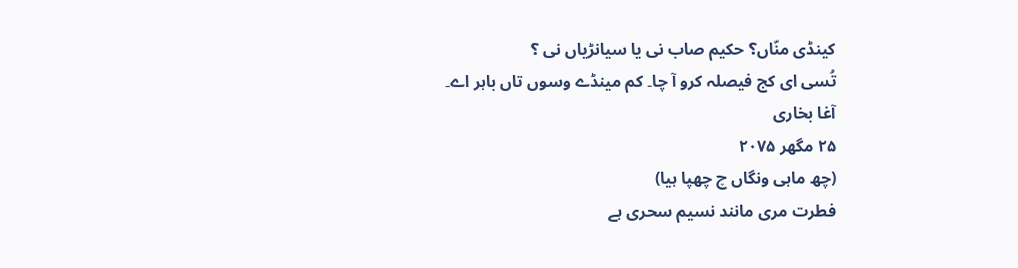کینڈی منّاں؟ حکیم صاب نی یا سیانڑیاں نی ؟
تُسی ای کج فیصلہ کرو آ چا۔ کم مینڈے وسوں تاں باہر اے۔
آغا بخاری
۲۵ مگھر ۲۰۷۵
(چھ ماہی ونگاں چ چھپا ہیا)
فطرت مری مانند نسیم سحری ہے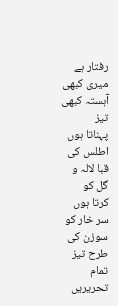رفتار ہے میری کبھی آہستہ کبھی تیز
پہناتا ہوں اطلس کی قبا لالہ و گل کو
کرتا ہوں سر خار کو سوزن کی طرح تیز
تمام تحریریں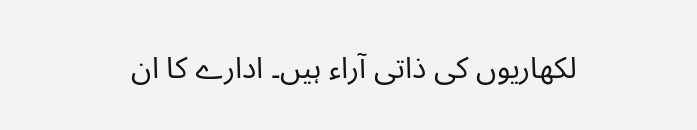لکھاریوں کی ذاتی آراء ہیں۔ ادارے کا ان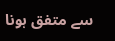سے متفق ہونا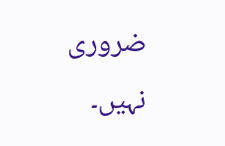ضروری نہیں۔